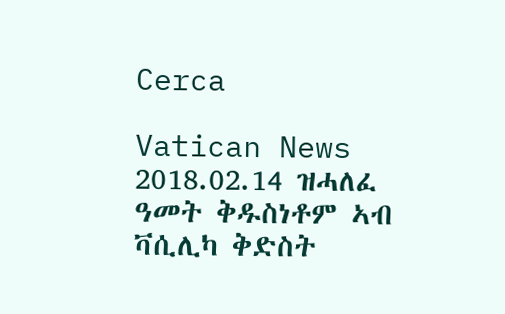Cerca

Vatican News
2018.02.14 ዝሓለፈ ዓመት ቅዱስነቶም ኣብ ቫሲሊካ ቅድስት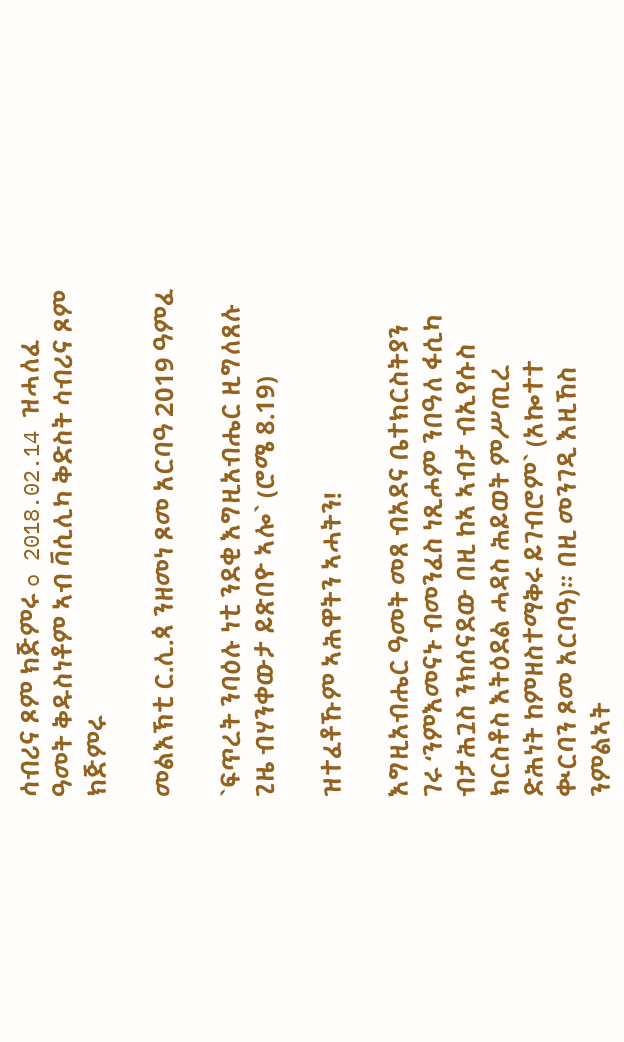ሳብሪና ጾም ክጅምሩ o 2018.02.14 ዝሓለፈ ዓመት ቅዱስነቶም ኣብ ቫሲሊካ ቅድስት ሳብሪና ጾም ክጅምሩ

መልእኽቲ ር.ሊ.ጳ ንዘመነ ጾመ አርባዓ 2019 ዓምፈ

`ፍጥረት ንባዕሉ ነቲ ንደቂ እግዚአብሔር ዚግለጸሉ ጊዜ ብሃንቀውታ ይጽበዮ ኣሎ` (ሮሜ 8.19)

ዝተፈቶኹም ኣሕዋትን ኣሓትን!

እግዚአብሔር ዓመት መጸ ብአደና ቤተክርስትያን ገሩ ‘ንምእመናኑ ብመንፈስ ነጺሖም ንበዓለ ፋሲካ ብታሕጓስ ንክሰናደው በዚ ከኣ ኣብታ ብኢየሱስ ክርስቶስ እትዕደል ሓዳስ ሕይወት ምሥጢረ  ድሕነት ከምዘስተማቅሩ ይገብሮም` (አኰተተ ቊርባን ጾመ አርባዓ)። በዚ መንገዲ እዚኸስ ንምልኣት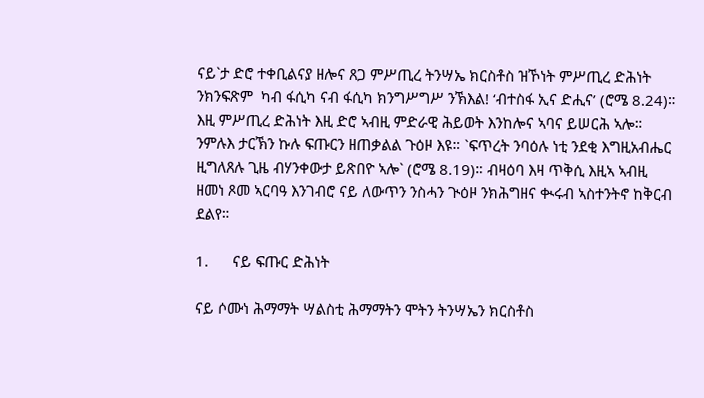ናይ`ታ ድሮ ተቀቢልናያ ዘሎና ጸጋ ምሥጢረ ትንሣኤ ክርስቶስ ዝኾነት ምሥጢረ ድሕነት ንክንፍጽም  ካብ ፋሲካ ናብ ፋሲካ ክንግሥግሥ ንኽእል! ‘ብተስፋ ኢና ድሒና’ (ሮሜ 8.24)። እዚ ምሥጢረ ድሕነት እዚ ድሮ ኣብዚ ምድራዊ ሕይወት እንከሎና ኣባና ይሠርሕ ኣሎ። ንምሉእ ታርኽን ኩሉ ፍጡርን ዘጠቃልል ጉዕዞ እዩ። `ፍጥረት ንባዕሉ ነቲ ንደቂ እግዚአብሔር ዚግለጸሉ ጊዜ ብሃንቀውታ ይጽበዮ ኣሎ` (ሮሜ 8.19)። ብዛዕባ እዛ ጥቅሲ እዚኣ ኣብዚ ዘመነ ጾመ ኣርባዓ እንገብሮ ናይ ለውጥን ንስሓን ጒዕዞ ንክሕግዘና ቊሩብ ኣስተንትኖ ከቅርብ ደልየ።

1.      ናይ ፍጡር ድሕነት

ናይ ሶሙነ ሕማማት ሣልስቲ ሕማማትን ሞትን ትንሣኤን ክርስቶስ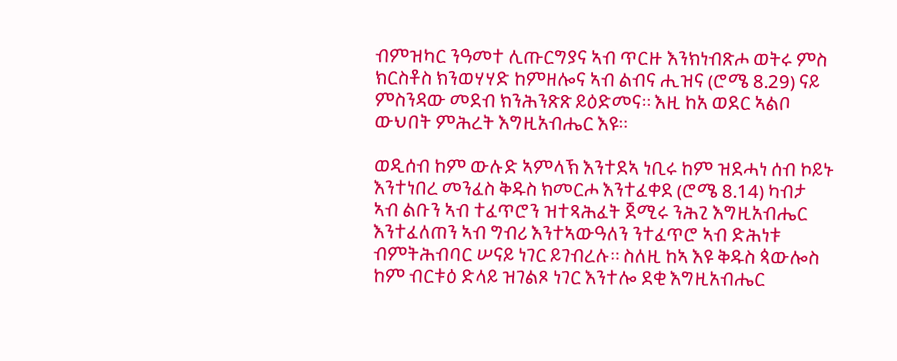ብምዝካር ንዓመተ ሊጡርግያና ኣብ ጥርዙ እንክነብጽሖ ወትሩ ምስ ክርስቶስ ክንወሃሃድ ከምዘሎና ኣብ ልብና ሒዝና (ሮሜ 8.29) ናይ ምስንዳው መደብ ክንሕንጽጽ ይዕድመና። እዚ ከአ ወደር ኣልቦ ውህበት ምሕረት እግዚአብሔር እዩ።

ወዲሰብ ከም ውሉድ ኣምላኽ እንተደኣ ነቢሩ ከም ዝደሓነ ሰብ ኮይኑ እንተነበረ መንፈስ ቅዱስ ክመርሖ እንተፈቀደ (ሮሜ 8.14) ካብታ ኣብ ልቡን ኣብ ተፈጥሮን ዝተጻሕፈት ጀሚሩ ንሕጊ እግዚአብሔር እንተፈለጠን ኣብ ግብሪ እንተኣውዓለን ንተፈጥሮ ኣብ ድሕነቱ ብምትሕብባር ሠናይ ነገር ይገብረሉ። ስለዚ ከኣ እዩ ቅዱስ ጳውሎስ ከም ብርቱዕ ድላይ ዝገልጾ ነገር እንተሎ ደቂ እግዚአብሔር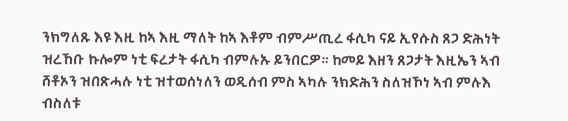ንክግለጹ እዩ እዚ ከኣ እዚ ማለት ከኣ እቶም ብምሥጢረ ፋሲካ ናይ ኢየሱስ ጸጋ ድሕነት ዝረኸቡ ኩሎም ነቲ ፍረታት ፋሲካ ብምሉኡ ይንበርዎ። ከመይ እዘን ጸጋታት እዚኤን ኣብ ሸቶኦን ዝበጽሓሉ ነቲ ዝተወሰነለን ወዲሰብ ምስ ኣካሉ ንክድሕን ስለዝኾነ ኣብ ምሉእ ብስለቱ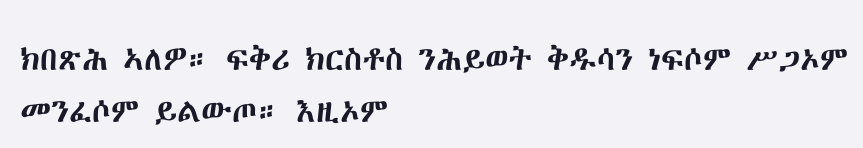ክበጽሕ ኣለዎ። ፍቅሪ ክርስቶስ ንሕይወት ቅዱሳን ነፍሶም ሥጋኦም መንፈሶም ይልውጦ። እዚኦም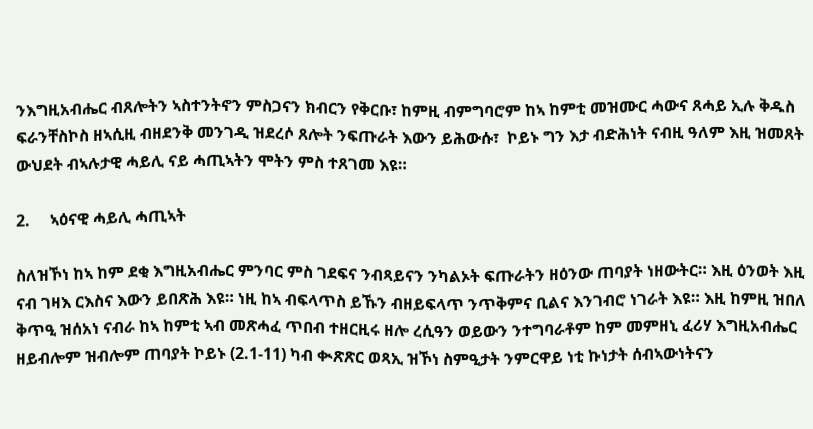ንእግዚአብሔር ብጸሎትን ኣስተንትኖን ምስጋናን ክብርን የቅርቡ፣ ከምዚ ብምግባሮም ከኣ ከምቲ መዝሙር ሓውና ጸሓይ ኢሉ ቅዱስ ፍራንቸስኮስ ዘኣሲዚ ብዘደንቅ መንገዲ ዝደረሶ ጸሎት ንፍጡራት እውን ይሕውሱ፣  ኮይኑ ግን እታ ብድሕነት ናብዚ ዓለም እዚ ዝመጸት ውህደት ብኣሉታዊ ሓይሊ ናይ ሓጢኣትን ሞትን ምስ ተጸገመ እዩ።

2.     ኣዕናዊ ሓይሊ ሓጢኣት

ስለዝኾነ ከኣ ከም ደቂ እግዚአብሔር ምንባር ምስ ገደፍና ንብጻይናን ንካልኦት ፍጡራትን ዘዕንው ጠባያት ነዘውትር። እዚ ዕንወት እዚ ናብ ገዛእ ርእስና እውን ይበጽሕ እዩ። ነዚ ከኣ ብፍላጥስ ይኹን ብዘይፍላጥ ንጥቅምና ቢልና እንገብሮ ነገራት እዩ። እዚ ከምዚ ዝበለ ቅጥዒ ዝሰአነ ናብራ ከኣ ከምቲ ኣብ መጽሓፈ ጥበብ ተዘርዚሩ ዘሎ ረሲዓን ወይውን ንተግባራቶም ከም መምዘኒ ፈሪሃ እግዚአብሔር ዘይብሎም ዝብሎም ጠባያት ኮይኑ (2.1-11) ካብ ቊጽጽር ወጻኢ ዝኾነ ስምዒታት ንምርዋይ ነቲ ኩነታት ሰብኣውነትናን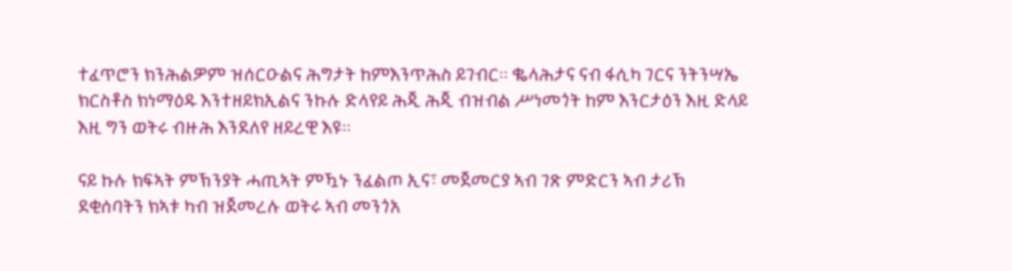ተፈጥሮን ክንሕልዎም ዝሰርዑልና ሕግታት ከምእንጥሕስ ይገብር። ቈላሕታና ናብ ፋሲካ ገርና ንትንሣኤ ክርስቶስ ክነማዕዱ እንተዘይክኢልና ንኩሉ ድላየይ ሕጂ ሕጂ ብዝብል ሥነመጎት ከም እንርታዕን እዚ ድላይ እዚ ግን ወትሩ ብዙሕ እንደለየ ዘይረዊ እዩ።

ናይ ኩሉ ክፍኣት ምኽንያት ሓጢኣት ምዃኑ ንፈልጦ ኢና፣ መጀመርያ ኣብ ገጽ ምድርን ኣብ ታሪኽ ደቂሰባትን ክኣቱ ካብ ዝጀመረሉ ወትሩ ኣብ መንጎአ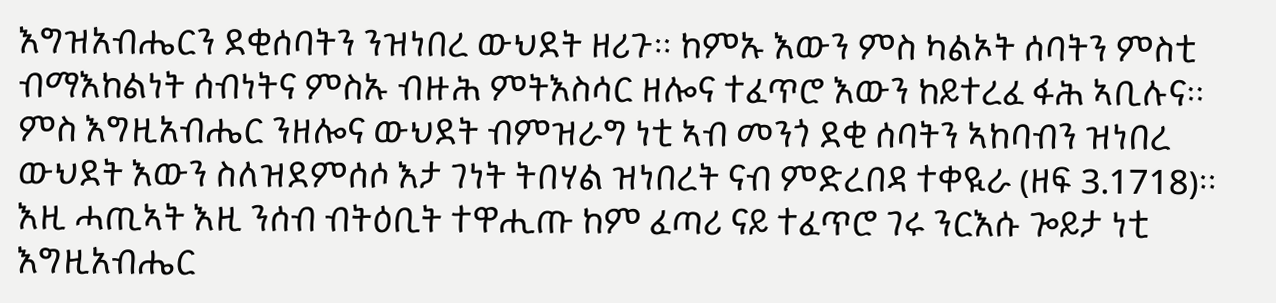እግዝአብሔርን ደቂሰባትን ንዝነበረ ውህደት ዘሪጉ። ከምኡ እውን ምስ ካልኦት ሰባትን ምስቲ ብማእከልነት ሰብነትና ምስኡ ብዙሕ ምትእስሳር ዘሎና ተፈጥሮ እውን ከይተረፈ ፋሕ ኣቢሉና። ምስ እግዚአብሔር ንዘሎና ውህደት ብምዝራግ ነቲ ኣብ መንጎ ደቂ ሰባትን ኣከባብን ዝነበረ ውህደት እውን ስለዝደምሰሶ እታ ገነት ትበሃል ዝነበረት ናብ ምድረበዳ ተቀዪራ (ዘፍ 3.1718)። እዚ ሓጢኣት እዚ ንሰብ ብትዕቢት ተዋሒጡ ከም ፈጣሪ ናይ ተፈጥሮ ገሩ ንርእሱ ጐይታ ነቲ እግዚአብሔር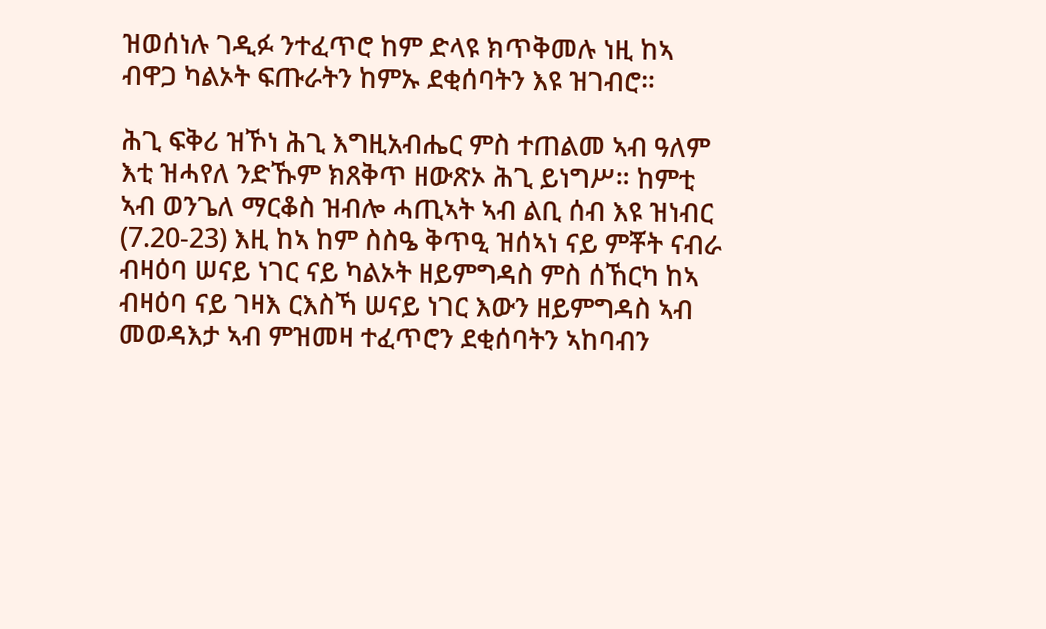ዝወሰነሉ ገዲፉ ንተፈጥሮ ከም ድላዩ ክጥቅመሉ ነዚ ከኣ ብዋጋ ካልኦት ፍጡራትን ከምኡ ደቂሰባትን እዩ ዝገብሮ።

ሕጊ ፍቅሪ ዝኾነ ሕጊ እግዚአብሔር ምስ ተጠልመ ኣብ ዓለም እቲ ዝሓየለ ንድኹም ክጸቅጥ ዘውጽኦ ሕጊ ይነግሥ። ከምቲ ኣብ ወንጌለ ማርቆስ ዝብሎ ሓጢኣት ኣብ ልቢ ሰብ እዩ ዝነብር (7.20-23) እዚ ከኣ ከም ስስዔ ቅጥዒ ዝሰኣነ ናይ ምቾት ናብራ ብዛዕባ ሠናይ ነገር ናይ ካልኦት ዘይምግዳስ ምስ ሰኸርካ ከኣ ብዛዕባ ናይ ገዛእ ርእስኻ ሠናይ ነገር እውን ዘይምግዳስ ኣብ መወዳእታ ኣብ ምዝመዛ ተፈጥሮን ደቂሰባትን ኣከባብን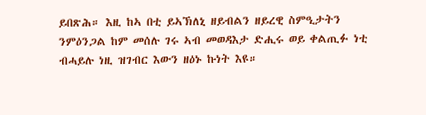ይበጽሕ። እዚ ከኣ በቲ ይኣኽለኒ ዘይብልን ዘይረዊ ስምዒታትን ንምዕንጋል ከም መሰሉ ገሩ ኣብ መወዳእታ ድሒሩ ወይ ቀልጢፉ ነቲ ብሓይሉ ነዚ ዝገብር እውን ዘዕኑ ኩነት እዩ።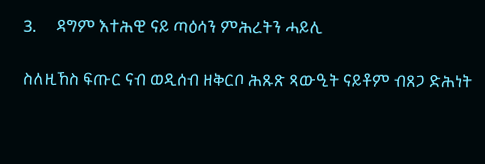3.     ዳግም እተሕዊ ናይ ጣዕሳን ምሕረትን ሓይሊ

ስለዚኸስ ፍጡር ናብ ወዲሰብ ዘቅርቦ ሕጹጽ ጻውዒት ናይቶም ብጸጋ ድሕነት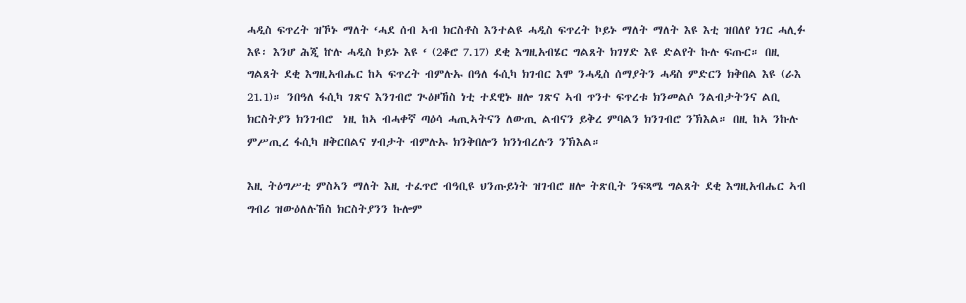ሓዲስ ፍጥረት ዝኾኑ ማለት ‘ሓደ ሰብ ኣብ ክርስቶስ እንተልዩ ሓዲስ ፍጥረት ኮይኑ ማለት ማለት እዩ እቲ ዝበለየ ነገር ሓሊፉ እዩ፡ እንሆ ሕጂ ኵሉ ሓዲስ ኮይኑ እዩ ‘ (2ቆሮ 7.17) ደቂ እግዚአብሄር ግልጸት ክገሃድ እዩ ድልየት ኩሉ ፍጡር። በዚ ግልጸት ደቂ እግዚአብሔር ከኣ ፍጥረት ብምሉኡ በዓለ ፋሲካ ክገብር እሞ ንሓዲስ ሰማያትን ሓዳስ ምድርን ክቅበል እዩ (ራእ 21.1)። ንበዓለ ፋሲካ ገጽና እንገብሮ ጒዕዞኸስ ነቲ ተደዊኑ ዘሎ ገጽና ኣብ ጥንተ ፍጥረቱ ክንመልሶ ንልብታትንና ልቢ ክርስትያን ክንገብሮ  ነዚ ከኣ ብሓቀኛ ጣዕሳ ሓጢኣትናን ለውጢ ልብናን ይቅረ ምባልን ክንገብሮ ንኽእል። በዚ ከኣ ንኩሉ ምሥጢረ ፋሲካ ዘቅርበልና ሃብታት ብምሉኡ ክንቅበሎን ክንነብረሉን ንኽእል።

እዚ ትዕግሥቲ ምስኣን ማለት እዚ ተፈጥሮ ብዓቢዩ ህንጡይነት ዝገብሮ ዘሎ ትጽቢት ንፍጻሜ ግልጸት ደቂ እግዚአብሔር ኣብ ግብሪ ዝውዕለሉኸስ ክርስትያንን ኩሎም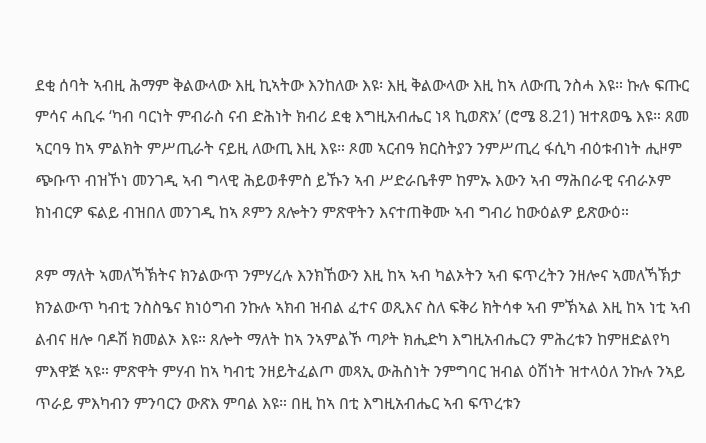ደቂ ሰባት ኣብዚ ሕማም ቅልውላው እዚ ኪኣትው እንከለው እዩ፡ እዚ ቅልውላው እዚ ከኣ ለውጢ ንስሓ እዩ። ኩሉ ፍጡር ምሳና ሓቢሩ ‘ካብ ባርነት ምብራስ ናብ ድሕነት ክብሪ ደቂ እግዚአብሔር ነጻ ኪወጽእ’ (ሮሜ 8.21) ዝተጸወዔ እዩ። ጸመ ኣርባዓ ከኣ ምልክት ምሥጢራት ናይዚ ለውጢ እዚ እዩ። ጾመ ኣርብዓ ክርስትያን ንምሥጢረ ፋሲካ ብዕቱብነት ሒዞም ጭቡጥ ብዝኾነ መንገዲ ኣብ ግላዊ ሕይወቶምስ ይኹን ኣብ ሥድራቤቶም ከምኡ እውን ኣብ ማሕበራዊ ናብራኦም ክነብርዎ ፍልይ ብዝበለ መንገዲ ከኣ ጾምን ጸሎትን ምጽዋትን እናተጠቅሙ ኣብ ግብሪ ከውዕልዎ ይጽውዕ።

ጾም ማለት ኣመለኻኽትና ክንልውጥ ንምሃረሉ እንክኸውን እዚ ከኣ ኣብ ካልኦትን ኣብ ፍጥረትን ንዘሎና ኣመለኻኽታ ክንልውጥ ካብቲ ንስስዔና ክነዕግብ ንኩሉ ኣክብ ዝብል ፈተና ወጺእና ስለ ፍቅሪ ክትሳቀ ኣብ ምኽኣል እዚ ከኣ ነቲ ኣብ ልብና ዘሎ ባዶሽ ክመልኦ እዩ። ጸሎት ማለት ከኣ ንኣምልኾ ጣዖት ክሒድካ እግዚአብሔርን ምሕረቱን ከምዘድልየካ ምእዋጅ ኣዩ። ምጽዋት ምሃብ ከኣ ካብቲ ንዘይትፈልጦ መጻኢ ውሕስነት ንምግባር ዝብል ዕሽነት ዝተላዕለ ንኩሉ ንኣይ ጥራይ ምእካብን ምንባርን ውጽእ ምባል እዩ። በዚ ከኣ በቲ እግዚአብሔር ኣብ ፍጥረቱን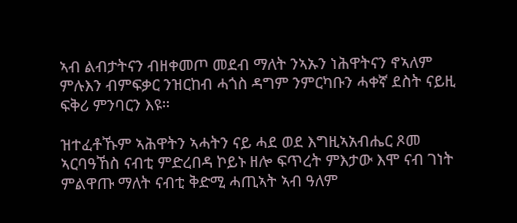ኣብ ልብታትናን ብዘቀመጦ መደብ ማለት ንኣኡን ነሕዋትናን ኖኣለም ምሉእን ብምፍቃር ንዝርከብ ሓጎስ ዳግም ንምርካቡን ሓቀኛ ደስት ናይዚ ፍቅሪ ምንባርን እዩ።

ዝተፈቶኹም ኣሕዋትን ኣሓትን ናይ ሓደ ወደ እግዚኣአብሔር ጾመ ኣርባዓኸስ ናብቲ ምድረበዳ ኮይኑ ዘሎ ፍጥረት ምእታው እሞ ናብ ገነት ምልዋጡ ማለት ናብቲ ቅድሚ ሓጢኣት ኣብ ዓለም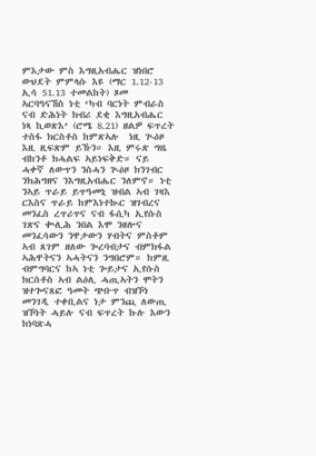ምእታው ምስ እግዚአብሔር ዝነበሮ ውህደት ምምላሱ እዩ (ማር 1.12-13 ኢሳ 51.13 ተመልከት) ጾመ ኣርባዓናኸስ ነቲ ‘ካብ ባርነት ምብራስ ናብ ድሕነት ክብሪ ደቂ እግዚአብሔር ነጻ ኪወጽእ’ (ሮሜ 8.21) ዘልዎ ፍጥረት ተስፋ ክርስቶስ ከምጽኣሉ  ነዚ ጒዕዞ እዚ ዚፍጽም ይኹን። እዚ ምሩጽ ግዜ ብከንቶ ክሓልፍ ኣይነፍቅድ። ናይ ሓቀኛ ለውጥን ንስሓን ጒዕዞ ክንገብር ንክሕግዘና ንእግዚአብሔር ንለምኖ። ነቲ ንኣይ ጥራይ ይጥዓመኒ ዝብል ኣብ ገዛእ ርእስና ጥራይ ከምእነተኲር ዝገብረና መንፈስ ረጥሪጥና ናብ ፋሲካ ኢየሱስ ገጽና ቊሊሕ ንበል እሞ ንዘሎና መንፈሳውን ንዋታውን ሃብትና ምስቶም ኣብ ጸገም ዘለው ጐረባብታና ብምክፋል ኣሕዋትናን ኣሓትናን ንግበሮም። ከምዚ ብምግባርና ከኣ ነቲ ጐይታና ኢየሱስ ክርስቶስ ኣብ ልዕሊ ሓጢኣትን ሞትን ዝተጐናጸፎ ዓመት ጭቡጥ ብዝኾነ መንገዲ ተቀቢልና ነታ ምንጪ ለውጢ ዝኾነት ሓይሉ ናብ ፍጥረት ኩሉ እውን ክነባጽሓ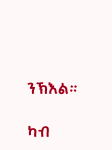ንኽእል።

ካብ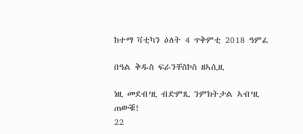ከተማ ቫቲካን ዕለት 4 ጥቅምቲ 2018 ዓምፈ

በዓል ቅዱስ ፍራንቸስኮስ ዘኣሲዚ

ነዚ መደብ’ዚ ብድምጺ ንምክትታል ኣብ’ዚ ጠውቑ!
22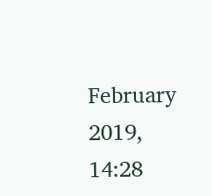February 2019, 14:28